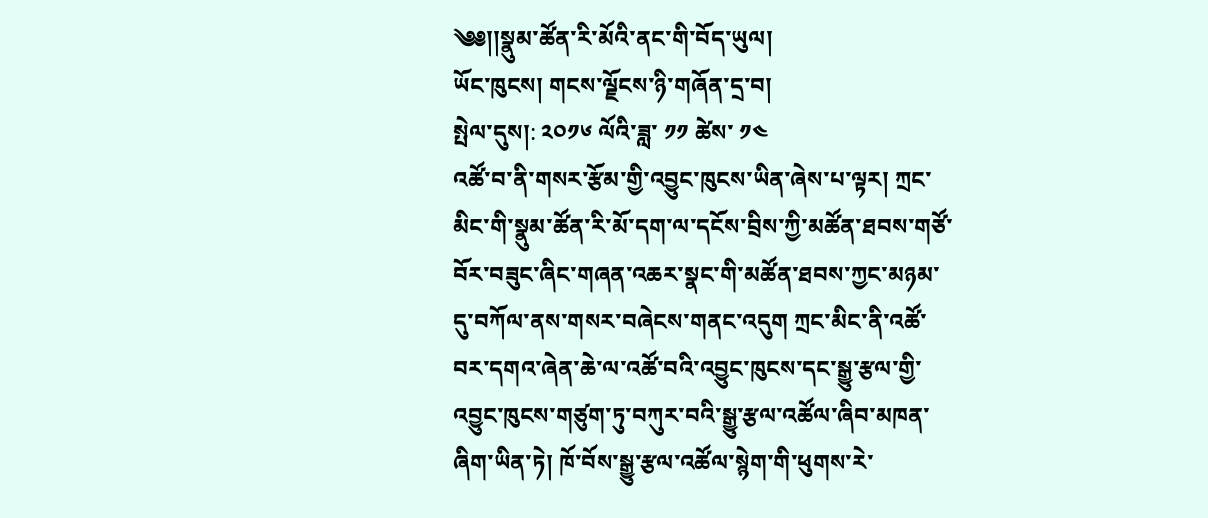༄༅།།སྣུམ་ཚོན་རི་མོའི་ནང་གི་བོད་ཡུལ།
ཡོང་ཁུངས། གངས་ལྗོངས་ཉི་གཞོན་དྲ་བ།
སྤེལ་དུས།: ༢༠༡༦ ལོའི་ཟླ་ ༡༡ ཚེས་ ༡༤
འཚོ་བ་ནི་གསར་རྩོམ་གྱི་འབྱུང་ཁུངས་ཡིན་ཞེས་པ་ལྟར། ཀྲང་མིང་གི་སྣུམ་ཚོན་རི་མོ་དག་ལ་དངོས་བྲིས་ཀྱི་མཚོན་ཐབས་གཙོ་བོར་བཟུང་ཞིང་གཞན་འཆར་སྣང་གི་མཚོན་ཐབས་ཀྱང་མཉམ་དུ་བཀོལ་ནས་གསར་བཞེངས་གནང་འདུག ཀྲང་མིང་ནི་འཚོ་བར་དགའ་ཞེན་ཆེ་ལ་འཚོ་བའི་འབྱུང་ཁུངས་དང་སྒྱུ་རྩལ་གྱི་འབྱུང་ཁུངས་གཙུག་ཏུ་བཀུར་བའི་སྒྱུ་རྩལ་འཚོལ་ཞིབ་མཁན་ཞིག་ཡིན་ཏེ། ཁོ་བོས་སྒྱུ་རྩལ་འཚོལ་སྙེག་གི་ཕུགས་རེ་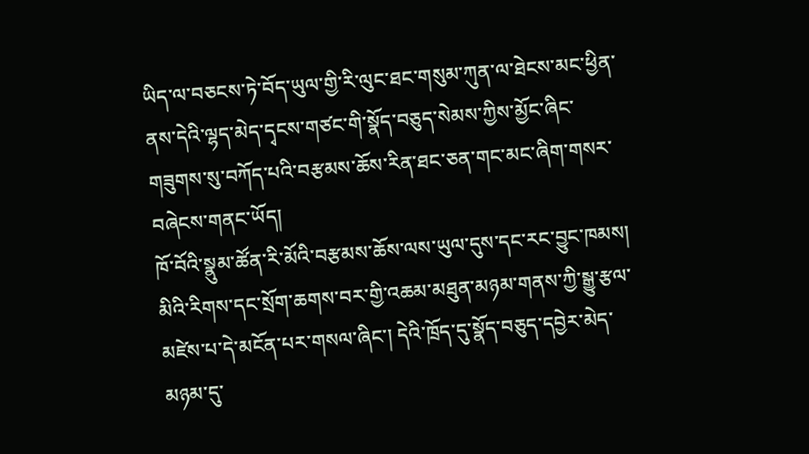ཡིད་ལ་བཅངས་ཏེ་བོད་ཡུལ་གྱི་རི་ལུང་ཐང་གསུམ་ཀུན་ལ་ཐེངས་མང་ཕྱིན་ནས་དེའི་ལྷད་མེད་དྭངས་གཙང་གི་སྣོད་བཅུད་སེམས་ཀྱིས་མྱོང་ཞིང་གཟུགས་སུ་བཀོད་པའི་བརྩམས་ཆོས་རིན་ཐང་ཅན་གང་མང་ཞིག་གསར་བཞེངས་གནང་ཡོད།
ཁོ་བོའི་སྣུམ་ཚོན་རི་མོའི་བརྩམས་ཆོས་ལས་ཡུལ་དུས་དང་རང་བྱུང་ཁམས། མིའི་རིགས་དང་སྲོག་ཆགས་བར་གྱི་འཆམ་མཐུན་མཉམ་གནས་ཀྱི་སྒྱུ་རྩལ་མཛེས་པ་དེ་མངོན་པར་གསལ་ཞིང་། དེའི་ཁྲོད་དུ་སྣོད་བཅུད་དབྱེར་མེད་མཉམ་དུ་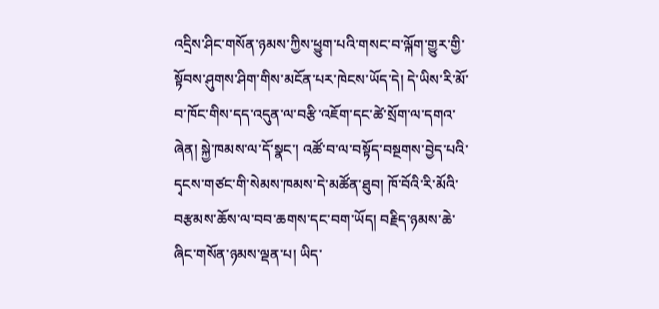འདྲིས་ཤིང་གསོན་ཉམས་ཀྱིས་ཕྱུག་པའི་གསང་བ་ལྐོག་གྱུར་གྱི་སྟོབས་ཤུགས་ཤིག་གིས་མངོན་པར་ཁེངས་ཡོད་དེ། དེ་ཡིས་རི་མོ་བ་ཁོང་གིས་དད་འདུན་ལ་བརྩི་འཇོག་དང་ཚེ་སྲོག་ལ་དགའ་ཞེན། སྐྱེ་ཁམས་ལ་དོ་སྣང་། འཚོ་བ་ལ་བསྟོད་བསྔགས་བྱེད་པའི་དྭངས་གཙང་གི་སེམས་ཁམས་དེ་མཚོན་ཐུབ། ཁོ་བོའི་རི་མོའི་བརྩམས་ཆོས་ལ་བབ་ཆགས་དང་བག་ཡོད། བརྗིད་ཉམས་ཆེ་ཞིང་གསོན་ཉམས་ལྡན་པ། ཡིད་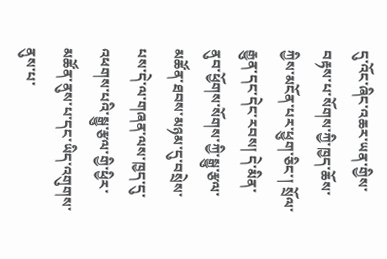དུ་འོང་ཞིང་འཆར་ཡན་གྱིས་བརྟས་པ་སོགས་ཀྱི་ཁྱད་ཆོས་ཀྱིས་མངོན་པར་ཕྱུག་ཅིང་། སྲོལ་རྒྱུན་དང་དེང་རབས། དེ་མིན་ནུབ་ཕྱོགས་སོགས་ཀྱི་སྒྱུ་རྩལ་མཚོན་ཐབས་མཉམ་དུ་བསྲེས་པས་དེ་ལ་གཞན་ལས་ཁྱད་དུ་འཕགས་པའི་སྒྱུ་རྩལ་གྱི་ཕྱིར་མཚོན་ནུས་པ་དང་ཡིད་འགུགས་ནུས་པ་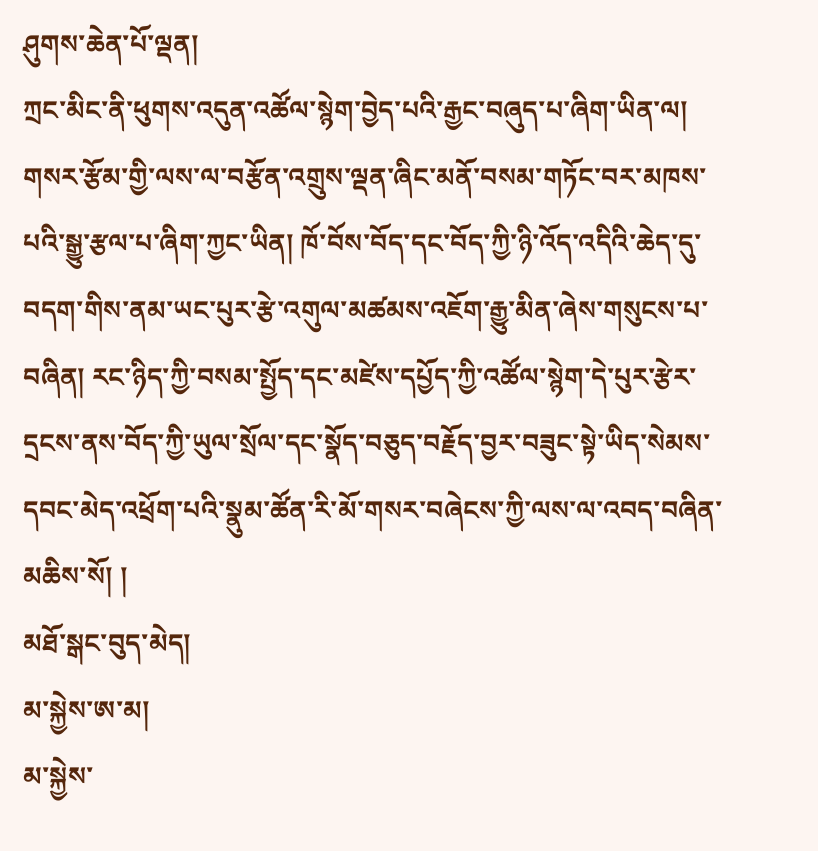ཤུགས་ཆེན་པོ་ལྡན།
ཀྲང་མིང་ནི་ཕུགས་འདུན་འཚོལ་སྙེག་བྱེད་པའི་རྒྱང་བཞུད་པ་ཞིག་ཡིན་ལ། གསར་རྩོམ་གྱི་ལས་ལ་བརྩོན་འགྲུས་ལྡན་ཞིང་མནོ་བསམ་གཏོང་བར་མཁས་པའི་སྒྱུ་རྩལ་པ་ཞིག་ཀྱང་ཡིན། ཁོ་བོས་བོད་དང་བོད་ཀྱི་ཉི་འོད་འདིའི་ཆེད་དུ་བདག་གིས་ནམ་ཡང་པུར་རྩེ་འགུལ་མཚམས་འཇོག་རྒྱུ་མིན་ཞེས་གསུངས་པ་བཞིན། རང་ཉིད་ཀྱི་བསམ་སྤྱོད་དང་མཛེས་དཔྱོད་ཀྱི་འཚོལ་སྙེག་དེ་པུར་རྩེར་དྲངས་ནས་བོད་ཀྱི་ཡུལ་སྲོལ་དང་སྣོད་བཅུད་བརྗོད་བྱར་བཟུང་སྟེ་ཡིད་སེམས་དབང་མེད་འཕྲོག་པའི་སྣུམ་ཚོན་རི་མོ་གསར་བཞེངས་ཀྱི་ལས་ལ་འབད་བཞིན་མཆིས་སོ། །
མཐོ་སྒང་བུད་མེད།
མ་སྐྱེས་ཨ་མ།
མ་སྐྱེས་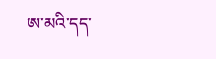ཨ་མའི་དད་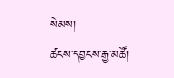སེམས།
ཚངས་དབྱངས་རྒྱ་མཚོ།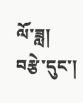ལོ་ཟླ།
བརྩེ་དུང་།